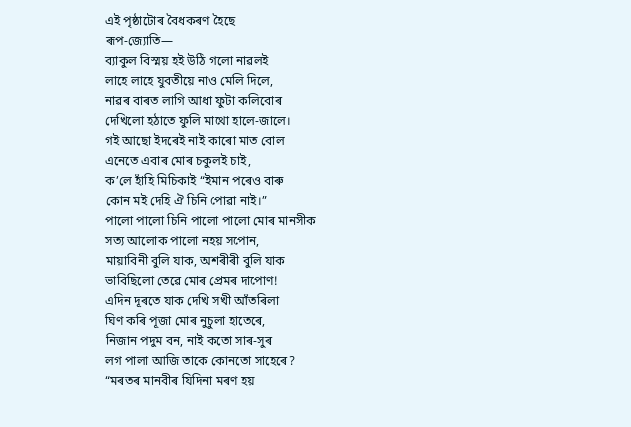এই পৃষ্ঠাটোৰ বৈধকৰণ হৈছে
ৰূপ-জ্যোতি—
ব্যাকুল বিস্ময় হই উঠি গলো নাৱলই
লাহে লাহে যুবতীয়ে নাও মেলি দিলে,
নাৱৰ বাৰত লাগি আধা ফুটা কলিবোৰ
দেখিলো হঠাতে ফুলি মাথো হালে-জালে।
গই আছো ইদৰেই নাই কাৰো মাত বোল
এনেতে এবাৰ মোৰ চকুলই চাই,
ক’লে হাঁহি মিচিকাই “ইমান পৰেও বাৰু
কোন মই দেহি ঐ চিনি পোৱা নাই।”
পালো পালো চিনি পালো পালো মোৰ মানসীক
সত্য আলোক পালো নহয় সপোন,
মায়াবিনী বুলি যাক, অশৰীৰী বুলি যাক
ভাবিছিলো তেৱে মোৰ প্ৰেমৰ দাপোণ!
এদিন দূৰতে যাক দেখি সখী আঁতৰিলা
ঘিণ কৰি পূজা মোৰ নুচুলা হাতেৰে,
নিজান পদুম বন, নাই কতো সাৰ-সুৰ
লগ পালা আজি তাকে কোনতো সাহেৰে?
“মৰতৰ মানবীৰ যিদিনা মৰণ হয়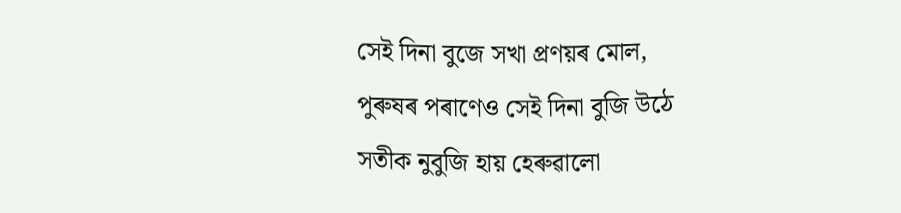সেই দিনা বুজে সখা প্ৰণয়ৰ মোল,
পুৰুষৰ পৰাণেও সেই দিনা বুজি উঠে
সতীক নুবুজি হায় হেৰুৱালো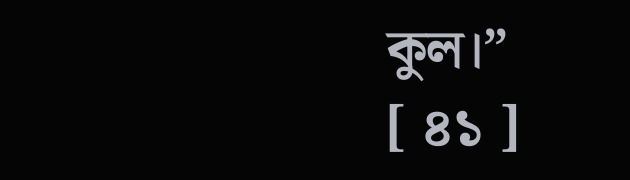কুল।”
[ ৪১ ]